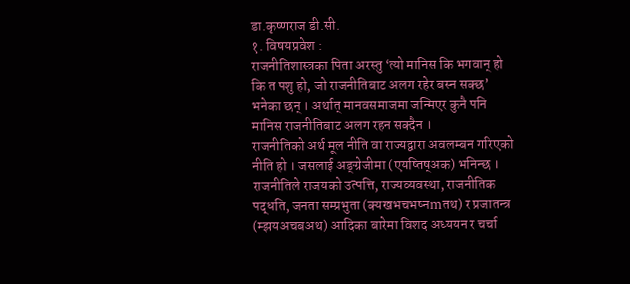डा.कृष्णराज डी.सी.
१. विषयप्रवेश :
राजनीतिशास्त्रका पिता अरस्तु ‘त्यो मानिस कि भगवान् हो कि त पशु हो, जो राजनीतिबाट अलग रहेर बस्न सक्छ’ भनेका छन् । अर्थात् मानवसमाजमा जन्मिएर कुनै पनि मानिस राजनीतिबाट अलग रहन सक्दैन ।
राजनीतिको अर्थ मूल नीति वा राज्यद्वारा अवलम्बन गरिएको नीति हो । जसलाई अङ्ग्रेजीमा (एयष्तिष्अक) भनिन्छ । राजनीतिले राजयको उत्पत्ति, राज्यव्यवस्था, राजनीतिक पद्धति, जनता सम्प्रभुता (क्यखभचभष्नmतथ) र प्रजातन्त्र (म्झयअचबअथ) आदिका बारेमा विशद अध्ययन र चर्चा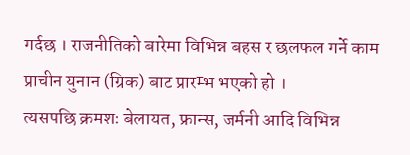गर्दछ । राजनीतिको बारेमा विभिन्न बहस र छलफल गर्ने काम प्राचीन युनान (ग्रिक) बाट प्रारम्भ भएको हो ।
त्यसपछि क्रमशः बेलायत, फ्रान्स, जर्मनी आदि विभिन्न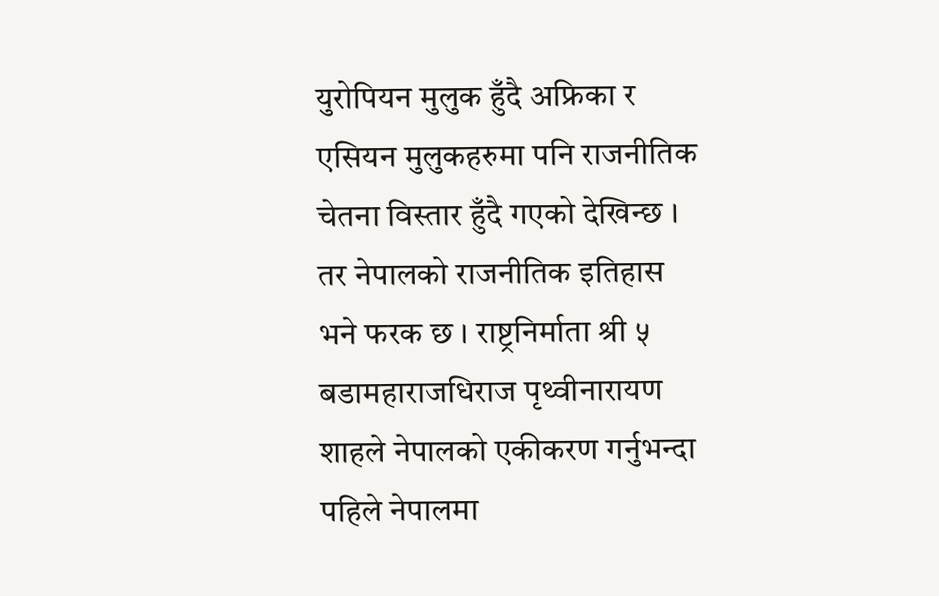युरोपियन मुलुक हुँदै अफ्रिका र एसियन मुलुकहरुमा पनि राजनीतिक चेतना विस्तार हुँदै गएको देखिन्छ । तर नेपालको राजनीतिक इतिहास भने फरक छ । राष्ट्रनिर्माता श्री ५ बडामहाराजधिराज पृथ्वीनारायण शाहले नेपालको एकीकरण गर्नुभन्दा पहिले नेपालमा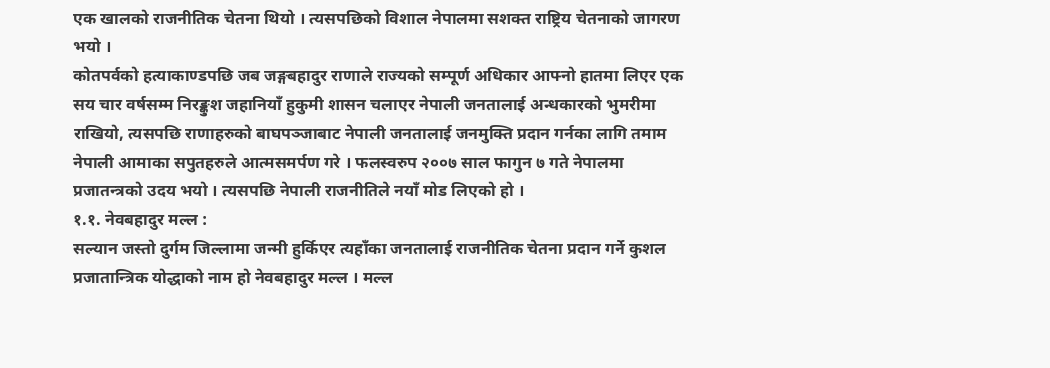एक खालको राजनीतिक चेतना थियो । त्यसपछिको विशाल नेपालमा सशक्त राष्ट्रिय चेतनाको जागरण भयो ।
कोतपर्वको हत्याकाण्डपछि जब जङ्गबहादुर राणाले राज्यको सम्पूर्ण अधिकार आफ्नो हातमा लिएर एक सय चार वर्षसम्म निरङ्कुश जहानियाँ हुकुमी शासन चलाएर नेपाली जनतालाई अन्धकारको भुमरीमा राखियो, त्यसपछि राणाहरुको बाघपञ्जाबाट नेपाली जनतालाई जनमुक्ति प्रदान गर्नका लागि तमाम नेपाली आमाका सपुतहरुले आत्मसमर्पण गरे । फलस्वरुप २००७ साल फागुन ७ गते नेपालमा प्रजातन्त्रको उदय भयो । त्यसपछि नेपाली राजनीतिले नयाँ मोड लिएको हो ।
१.१. नेवबहादुर मल्ल :
सल्यान जस्तो दुर्गम जिल्लामा जन्मी हुर्किएर त्यहाँका जनतालाई राजनीतिक चेतना प्रदान गर्ने कुशल प्रजातान्त्रिक योद्धाको नाम हो नेवबहादुर मल्ल । मल्ल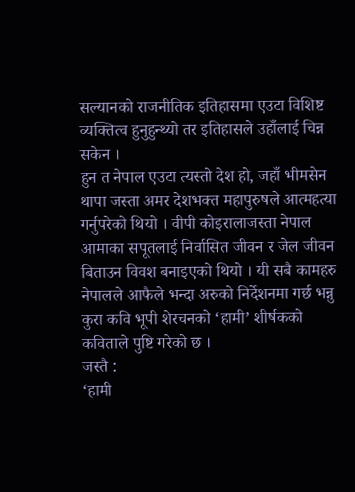सल्यानको राजनीतिक इतिहासमा एउटा विशिष्ट व्यक्तित्व हुनुहुन्थ्यो तर इतिहासले उहाँलाई चिन्न सकेन ।
हुन त नेपाल एउटा त्यस्तो देश हो, जहाँ भीमसेन थापा जस्ता अमर देशभक्त महापुरुषले आत्महत्या गर्नुपरेको थियो । वीपी कोइरालाजस्ता नेपाल आमाका सपूतलाई निर्वासित जीवन र जेल जीवन बिताउन विवश बनाइएको थियो । यी सबै कामहरु नेपालले आफैले भन्दा अरुको निर्देशनमा गर्छ भन्नु कुरा कवि भूपी शेरचनको ‘हामी’ शीर्षकको कविताले पुष्टि गरेको छ ।
जस्तै :
‘हामी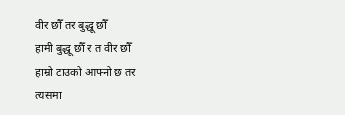वीर छौँ तर बुद्धू छौँ
हामी बुद्धू छौँ र त वीर छौँ
हाम्रो टाउको आफ्नो छ तर
त्यसमा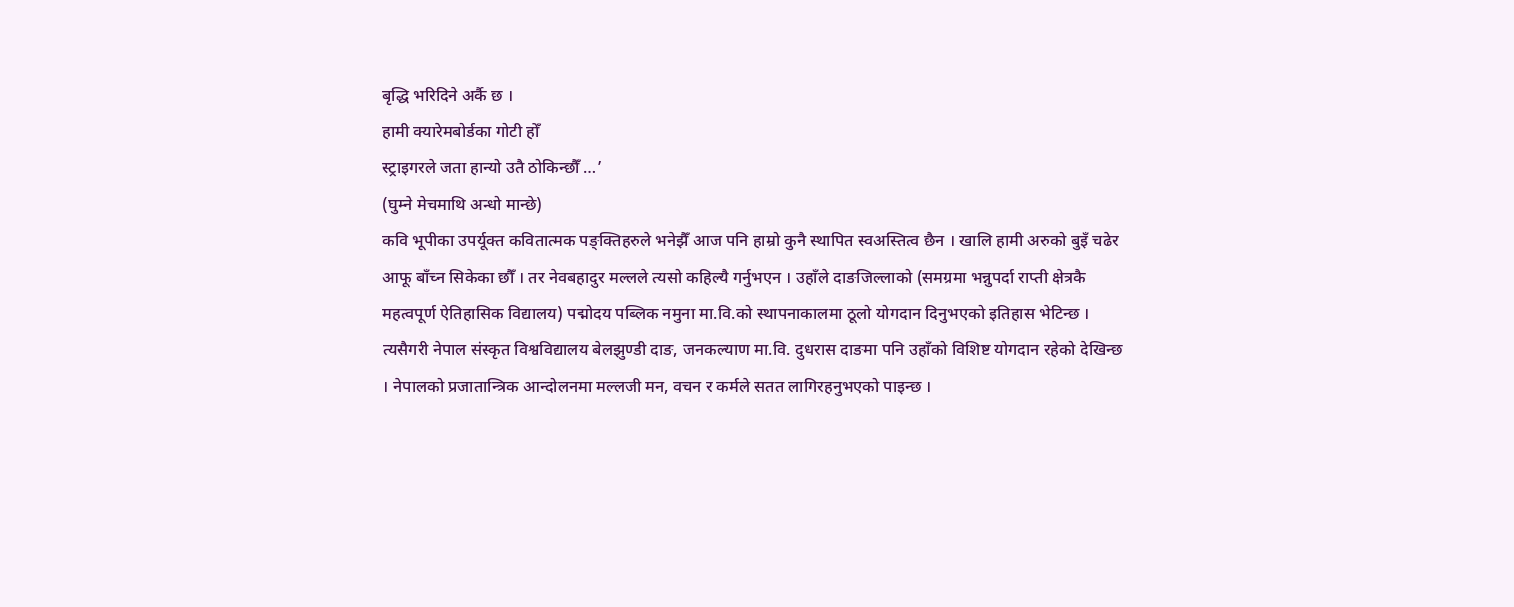बृद्धि भरिदिने अर्कै छ ।
हामी क्यारेमबोर्डका गोटी होँ
स्ट्राइगरले जता हान्यो उतै ठोकिन्छौँ …’
(घुम्ने मेचमाथि अन्धो मान्छे)
कवि भूपीका उपर्यूक्त कवितात्मक पङ्क्तिहरुले भनेझैँ आज पनि हाम्रो कुनै स्थापित स्वअस्तित्व छैन । खालि हामी अरुको बुइँ चढेर आफू बाँच्न सिकेका छौँ । तर नेवबहादुर मल्लले त्यसो कहिल्यै गर्नुभएन । उहाँले दाङजिल्लाको (समग्रमा भन्नुपर्दा राप्ती क्षेत्रकै महत्वपूर्ण ऐतिहासिक विद्यालय) पद्मोदय पब्लिक नमुना मा.वि.को स्थापनाकालमा ठूलो योगदान दिनुभएको इतिहास भेटिन्छ ।
त्यसैगरी नेपाल संस्कृत विश्वविद्यालय बेलझुण्डी दाङ, जनकल्याण मा.वि. दुधरास दाङमा पनि उहाँको विशिष्ट योगदान रहेको देखिन्छ । नेपालको प्रजातान्त्रिक आन्दोलनमा मल्लजी मन, वचन र कर्मले सतत लागिरहनुभएको पाइन्छ ।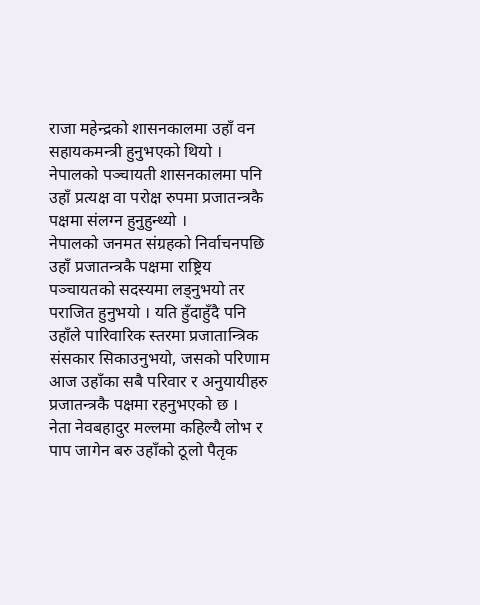राजा महेन्द्रको शासनकालमा उहाँ वन सहायकमन्त्री हुनुभएको थियो । नेपालको पञ्चायती शासनकालमा पनि उहाँ प्रत्यक्ष वा परोक्ष रुपमा प्रजातन्त्रकै पक्षमा संलग्न हुनुहुन्थ्यो ।
नेपालको जनमत संग्रहको निर्वाचनपछि उहाँ प्रजातन्त्रकै पक्षमा राष्ट्रिय पञ्चायतको सदस्यमा लड्नुभयो तर पराजित हुनुभयो । यति हुँदाहुँदै पनि उहाँले पारिवारिक स्तरमा प्रजातान्त्रिक संसकार सिकाउनुभयो, जसको परिणाम आज उहाँका सबै परिवार र अनुयायीहरु प्रजातन्त्रकै पक्षमा रहनुभएको छ ।
नेता नेवबहादुर मल्लमा कहिल्यै लोभ र पाप जागेन बरु उहाँको ठूलो पैतृक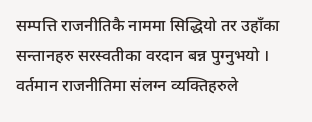सम्पत्ति राजनीतिकै नाममा सिद्धियो तर उहाँका सन्तानहरु सरस्वतीका वरदान बन्न पुग्नुभयो । वर्तमान राजनीतिमा संलग्न व्यक्तिहरुले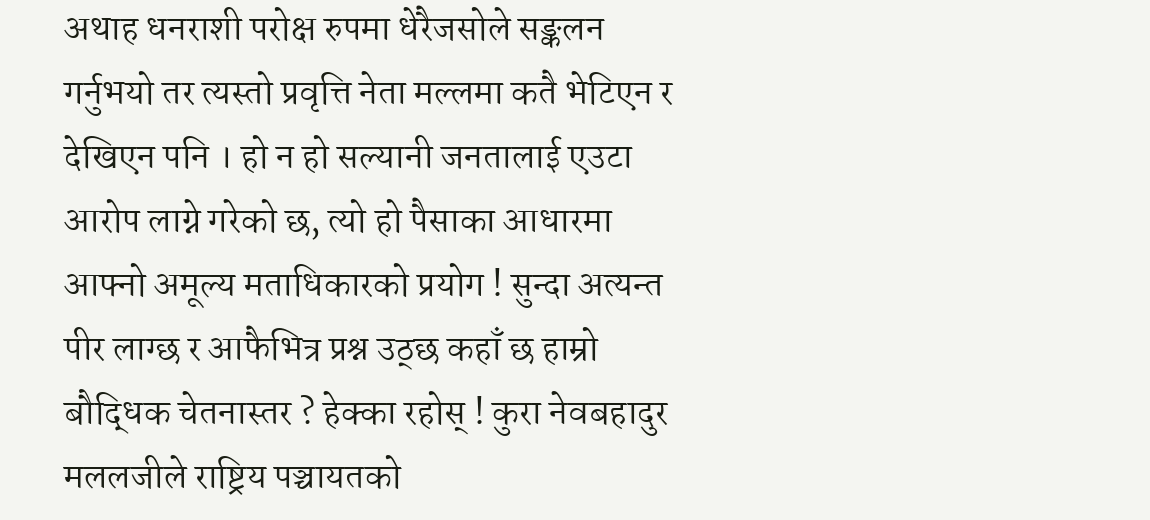अथाह धनराशी परोक्ष रुपमा धेरैजसोले सङ्कलन गर्नुभयो तर त्यस्तो प्रवृत्ति नेता मल्लमा कतै भेटिएन र देखिएन पनि । हो न हो सल्यानी जनतालाई एउटा आरोप लाग्ने गरेको छ, त्यो हो पैसाका आधारमा आफ्नो अमूल्य मताधिकारको प्रयोग ! सुन्दा अत्यन्त पीर लाग्छ र आफैभित्र प्रश्न उठ्छ कहाँ छ हाम्रो बौद्धिक चेतनास्तर ? हेक्का रहोस् ! कुरा नेवबहादुर मललजीले राष्ट्रिय पञ्चायतको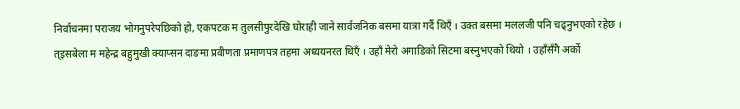निर्वाचनमा पराजय भोगनुपरेपछिको हो, एकपटक म तुलसीपुरदेखि घोराही जाने सार्वजनिक बसमा यात्रा गर्दै थिएँ । उक्त बसमा मललजी पनि चढ्नुभएको रहेछ ।
त्इसबेला म महेन्द्र बहुमुखी क्याप्सन दाङमा प्रवीणता प्रमाणपत्र तहमा अध्ययनरत थिएँ । उहाँ मेरो अगाडिको सिटमा बस्नुभएको थियो । उहाँसँगै अर्को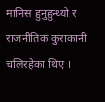मानिस हुनुहुन्थ्यो र राजनीतिक कुराकानी चलिरहेका थिए ।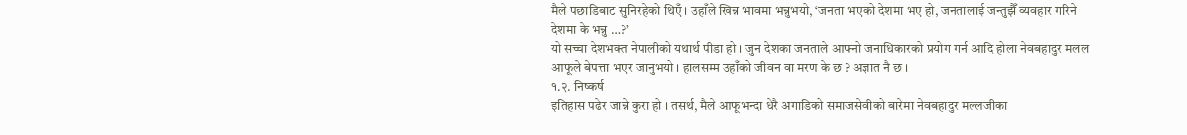मैले पछाडिबाट सुनिरहेको थिएँ । उहाँले खिन्न भावमा भन्नुभयो, ‘जनता भएको देशमा भए हो, जनतालाई जन्तुझैँ व्यवहार गरिने देशमा के भन्नु …?’
यो सच्चा देशभक्त नेपालीको यथार्थ पीडा हो । जुन देशका जनताले आफ्नो जनाधिकारको प्रयोग गर्न आदि होला नेवबहादुर मलल आफूले बेपत्ता भएर जानुभयो । हालसम्म उहाँको जीवन वा मरण के छ ? अज्ञात नै छ ।
१.२. निष्कर्ष
इतिहास पढेर जान्ने कुरा हो । तसर्थ, मैले आफूभन्दा धेरै अगाडिको समाजसेवीको बारेमा नेवबहादुर मल्लजीका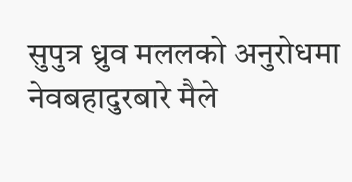सुपुत्र ध्रुव मललको अनुरोधमा नेवबहादुरबारे मैले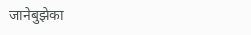जानेबुझेका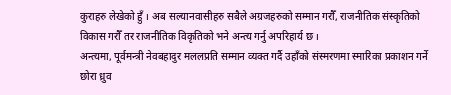कुराहरु लेखेको हुँ । अब सल्यानवासीहरु सबैले अग्रजहरुको सम्मान गरौँ, राजनीतिक संस्कृतिको विकास गरौँ तर राजनीतिक विकृतिको भने अन्त्य गर्नु अपरिहार्य छ ।
अन्त्यमा, पूर्वमन्त्री नेवबहादुर मललप्रति सम्मान व्यक्त गर्दै उहाँको संस्मरणमा स्मारिका प्रकाशन गर्ने छोरा ध्रुव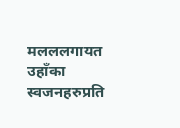मलललगायत उहाँका स्वजनहरुप्रति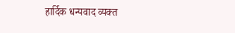हार्दिक धन्यवाद व्यक्त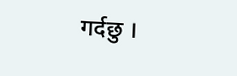गर्दछु ।